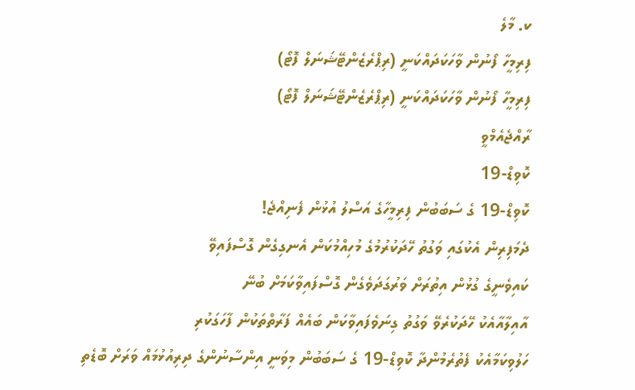ކ. މާލެ
ފިރިމީހާ ފޯނުން ވާހަކަދައްކަނީ (ރިޕްރެޒެންޓޭޝަނަލް ފޮޓޯ)
ފިރިމީހާ ފޯނުން ވާހަކަދައްކަނީ (ރިޕްރެޒެންޓޭޝަނަލް ފޮޓޯ)
ރާއްޖެއެމްވީ
ކޮވިޑް-19
ކޮވިޑް-19 ގެ ސަބަބުން ފިރިމީހާގެ އަސްލު އުޅުން ފެނިއްޖެ!
ދެމަފިރިން އެކުގައި ވަގުތު ހޭދަކުރުމުގެ މުހިއްމުކަން އެނގިގެން ގޮސްފައިވޭ
ކައިވެނީގެ ގުޅުން އިތުރަށް ވަރުގަދަވެގެން ގޮސްފައިވާކަމަށް ބުނޭ
އާއިލާއާއެކު ހޭދަކުރެވޭ ވަގުތު ގިނަވެފައިވާކަން ބައެއް ފަރާތްތަކުން ފާހަގަކުރި
ހަލުވިކަމާއެކު ފެތުރެމުންދާ ކޮވިޑް-19 ގެ ސަބަބުން މިވަނީ އިންސާނުންގެ ދިރިއުޅުމައް ވަރަށް ބޮޑެތި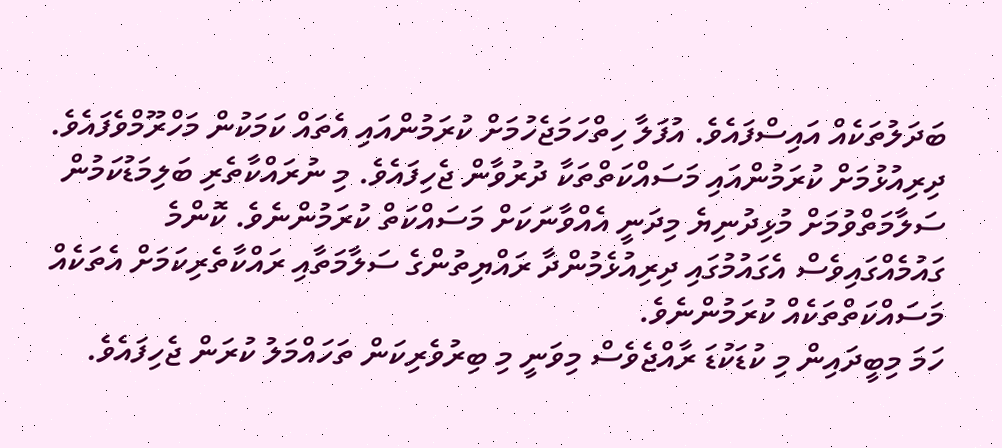ބަދަލުތަކެއް އައިސްފައެވެ. އުފަލާ ހިތްހަމަޖެހުމަށް ކުރަމުންއައި އެތައް ކަމަކުން މަހްރޫމްވެފައެވެ. ދިރިއުޅުމަށް ކުރަމުންއައި މަސައްކަތްތަކާ ދުރުވާން ޖެހިފައެވެ. މި ނުރައްކާތެރި ބަލިމަޑުކަމުން ސަލާމަތްވުމަށް މުޅިދުނިޔެ މިދަނީ އެއްވާނަކަށް މަސައްކަތް ކުރަމުންނެވެ. ކޮންމެ ގައުމެއްގައިވެސް އެގައުމުގައި ދިރިއުޅެމުންދާ ރައްޔިތުންގެ ސަލާމަތާއި ރައްކާތެރިކަމަށް އެތަކެއް މަސައްކަތްތަކެއް ކުރަމުންނެވެ.
ހަމަ މިބީދައިން މި ކުޑަކުޑަ ރާއްޖެވެސް މިވަނީ މި ބިރުވެރިކަން ތަހައްމަލު ކުރަން ޖެހިފައެވެ.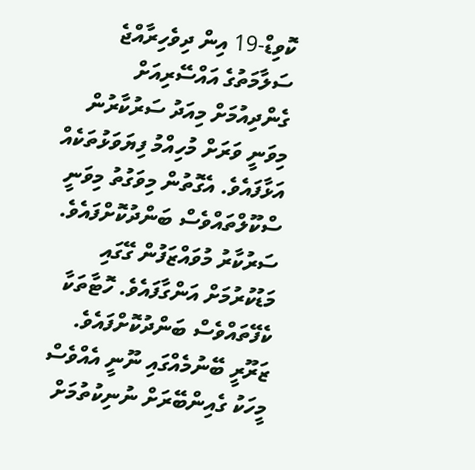ކޮވިޑް-19 އިން ދިވެހިރާއްޖެ ސަލާމަތުގެ އައްސޭރިއަށް ގެންދިއުމަށް މިއަދު ސަރުކާރުން މިވަނީ ވަރަށް މުހިއްމު ފިޔަވަޅުތަކެއް އަޅާފައެވެ. އެގޮތުން މިވަގުތު މިވަނީ ސްކޫލްތައްވެސް ބަންދުކޮށްފައެވެ. ސަރުކާރު މުވައްޒަފުން ގޭގައި މަޑުކުރުމަށް އަންގާފައެވެ. ހޮޓާތަކާ ކެފޭތައްވެސް ބަންދުކޮށްފައެވެ. ޒަރޫރީ ބޭނުމެއްގައި ނޫނީ އެއްވެސް މީހަކު ގެއިންބޭރަށް ނުނިކުތުމަށް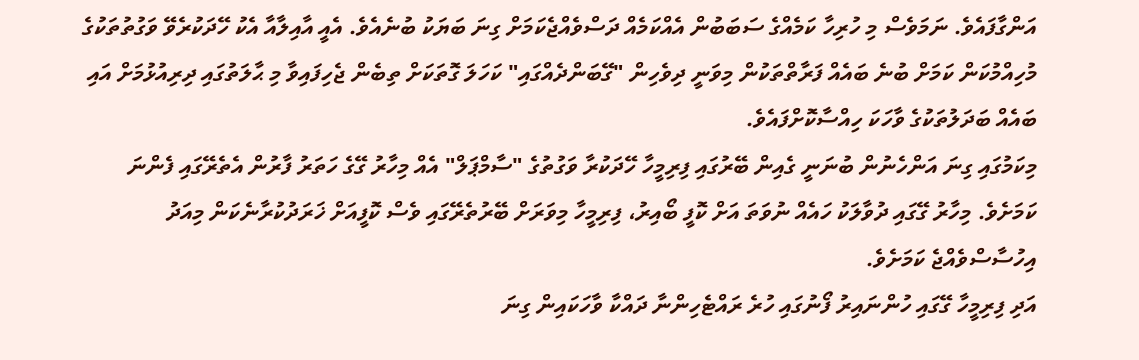އަންގާފައެވެ. ނަމަވެސް މި ހުރިހާ ކަމެއްގެ ސަބަބުން އެއްކަމެއް ދަސްވެއްޖެކަމަށް ގިނަ ބަޔަކު ބުނެއެވެ. އެއީ އާއިލާއާ އެކު ހޭދަކުރެވޭ ވަގުތުތަކުގެ މުހިއްމުކަން ކަމަށް ބުނެ ބައެއް ފަރާތްތަކުން މިވަނީ ދިވެހިން "ގޭބަންދެއްގައި" ކަހަލަ ގޮތަކަށް ތިބެން ޖެހިފައިވާ މި ޙާލަތުގައި ދިރިއުޅުމަށް އައި ބައެއް ބަދަލުތަކުގެ ވާހަކަ ހިއްސާކޮށްފައެވެ.
މިކަމުގައި ގިނަ އަންހެނުން ބުނަނީ ގެއިން ބޭރުގައި ފިރިމީހާ ހޭދަކުރާ ވަގުތުގެ "ސާމްޕަލް" އެއް މިހާރު ގޭގެ ހަތަރު ފާރުން އެތެރޭގައި ފެންނަ ކަމަށެވެ. މިހާރު ގޭގައި ދުވާލަކު ހައެއް ނުވަތަ އަށް ކޮފީ ބޯއިރު، ފިރިމީހާ މިވަރަށް ބޭރުތެރޭގައި ވެސް ކޮފީއަށް ޚަރަދުކުރާނެކަން މިއަދު އިހުސާސްވެއްޖެ ކަމަށެވެ.
އަދި ފިރިމީހާ ގޭގައި ހުންނައިރު ފޯނުގައި ހުރެ ރައްޓެހިންނާ ދައްކާ ވާހަކައިން ގިނަ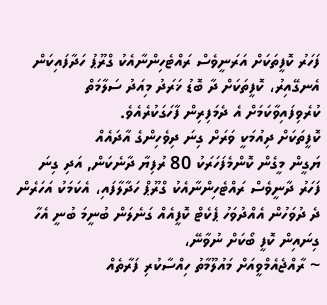ފަހަރު ކޮފީތަކަށް އަރަނީވެސް ރައްޓެހިންނާއެކު ގްރޫޕު ހަދާފައިކަން އެނގޭއިރު، ކޮފީތަކަށް ދާ ބޮޑު ޚަރަދު މިއަދު ސަލާމަތް ކުރެވިފައިވާކަމަށް އެ ދެމަފިރިން ފާހަގަކުރެއެވެ.
ކޮފީތަކަށް ދިއުމަކީ ވަރަށް ގިނަ ދިވެހިންގެ އާދައެއް
ޔަގީން މީގެން ކޮންމެފަހަރަކު 80 ރުފިޔާ ދާނެކަން, އަދި ގިނަ ފަހަރު ދާނީވެސް ރައްޓެހިންނާއެކު ގްރޫޕް ހަދާލާފައި، އެކަމަކު އަހަރެން ދެ ދުވަހުން އެއްދުވަހު ޕެކެޓް ކޮފީއެއް ގަނެލަން ބުނީމަ ބުނީ އެހާ ގިނައިން ކޮފީ ބޯކަށް ނުވާނޭ،
~ ރާއްޖެއެމްވީއަށް މައުލޫމާތު ހިއްސާކުރި ފަރާތެއް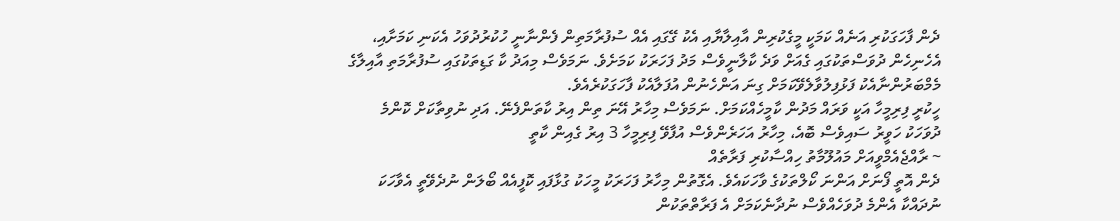ދެން ފާހަގަކުރި އަނެއް ކަމަކީ މީގެކުރިން އާއިލާޔާއި އެކު ގޭގައި އެއް ސުފުރާމަތިން ފެންނާނީ ހުކުރުދުވަހު އެކަނި ކަމަށާއި، އެހެނިހެން ދުވަސްތަކުގައި ގެއަށް ވަދެ ކާލާނީވެސް މަދު ފަހަރަކު ކަމަށެވެ. ނަމަވެސް މިއަދު ކާ ގަޑިތަކުގައި ސުފުރާމަތި އާއިލާގެ މެމްބަރުންނާއެކު ފަޅުފިލުވާލެވޭކަމަށް ގިނަ އަންހެނުން އުފަލާއެކު ފާހަގަކުރެއެވެ.
ހީކުރީ ފިރިމީހާ އަކީ ވަރައް މަދުން ކާމީހެއްކަމަށް. ނަމަވެސް މިހާރު އޭނަ ތިން އިރު ކާތަންފެނޭ. އަދި ނުވިތާކަށް ކޮންމެ ދުވަހަކު ހަވީރު ސައިވެސް ބޮއެ، މިހާރު އަހަރެންވެސް އުފާވޭ ފިރިމީހާ 3 އިރު ގެއިން ކާތީ
~ ރާއްޖެއެމްވީއަށް މައުލޫމާތު ހިއްސާކުރި ފަރާތެއް
ދެން އޮތީ ފޯނަށް އަންނަ ކޯލްތަކުގެ ވާހަކައެވެ. އެގޮތުން މިހާރު ފަހަރަކު މީހަކު ގުޅާފައި ކޮފީއެއް ބޯލަން ނުދެވޭތީ އެވާހަކަ ނުދައްކާ އެންމެ ދުވަހެއްވެސް ނުދާނެކަމަށް އެ ފަރާތްތަކުން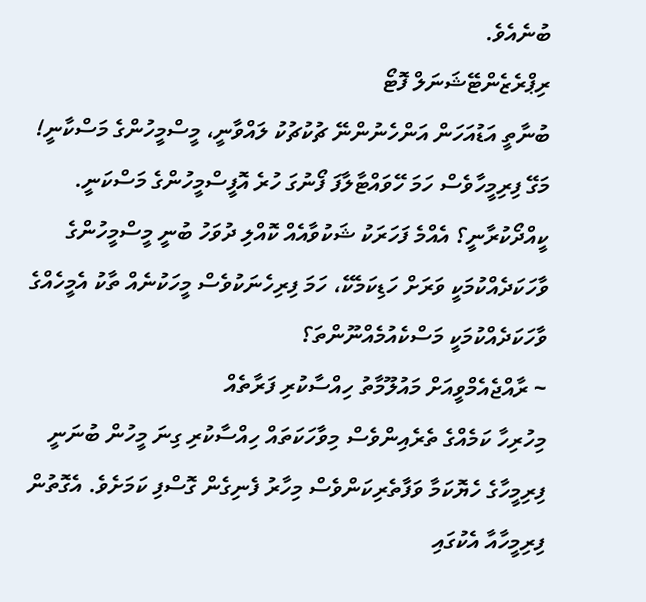ބުނެއެވެ.
ރިޕްރެޒެންޓޭޝަނަލް ފޮޓޯ
ބުނާތީ އަޑުއަހަން އަންހެނުންނޭ ޗުކުޗުކު ލައްވާނީ، މީސްމީހުންގެ މަސްކާނީ! މަގޭ ފިރިމީހާވެސް ހަމަ ހޭވައްޓާލާފަ ފޯނުގަ ހުރެ އޮފީސްމީހުންގެ މަސްކަނީ. ކީއްދޯކުރާނީ؟ އެއްމެ ފަހަރަކު ޝަކުވާއެއް ކޮއްލި ދުވަހު ބުނީ މީސްމީހުންގެ ވާހަކަދެއްކުމަކީ ވަރަށް ހަޑިކަމެކޭ، ހަމަ ފިރިހެނަކުވެސް މީހަކުނެއް ތާކު އެމީހެއްގެ ވާހަކަދެއްކުމަކީ މަސްކެއުމެއްނޫންތަ؟
~ ރާއްޖެއެމްވީއަށް މައުލޫމާތު ހިއްސާކުރި ފަރާތެއް
މިހުރިހާ ކަމެއްގެ ތެރެއިންވެސް މިވާހަކަތައް ހިއްސާކުރި ގިނަ މީހުން ބުނަނީ ފިރިމީހާގެ ހެޔޮކަމާ ވަފާތެރިކަންވެސް މިހާރު ފެނިގެން ގޮސްފި ކަމަށެވެ. އެގޮތުން ފިރިމީހާއާ އެކުގައި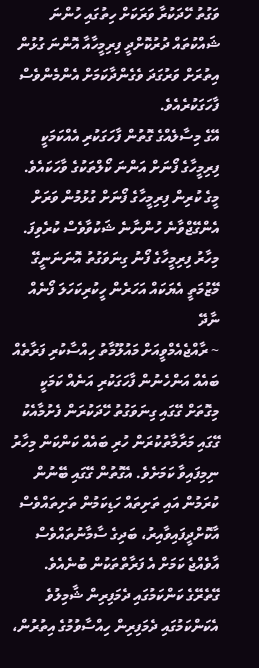ވަގުތު ހޭދަކުރާ ވަރަކަށް ހިތުގައި ހުންނަ ޝައްކުތައް ދުރުކޮށްދީ ފިރިމީހާއާ އޮންނަ ގުޅުން އިތުރަށް ވަރުގަދަ ވެގެންދާކަމަށް އެންމެންވެސް ފާހަގަކުރެއެވެ.
އޭގެ މިސާލެއްގެ ގޮތުން ފާހަގަކުރި އެއްކަމަކީ ފިރިމީހާގެ ފޯނަށް އަންނަ ކޯލްތަކުގެ ވާހަކައެވެ.
މީގެ ކުރިން ފިރިމީހާގެ ފޯނަށް ގުޅުމުން ވަރަށް އެންގޭޖްވާނެ ހުންނާނެ ޝަކުވާވެސް ކުރެވިފަ. މިހާރު ފިރިމީހާގެ ފޯނު ގިނަވަގުތު އޮނަނަނީގޭ މޭޒުމަތީ އެޔަކައް އަހަރެން ހީކުރިކަހަލަ ފޯނެއް ނާދޭ
~ ރާއްޖެއެމްވީއަށް މައުލޫމާތު ހިއްސާކުރި ފަރާތެއް
ބައެއް އަންހެނުން ފާހަގަކުރި އަނެއް ކަމަކީ މިގޮތަށް ގޭގައި ގިނަވަގުތު ހޭދަކުރަން ފެށުމާއެކު ގޭގައި މަރާމާތުކުރަން ހުރި ބައެއް ކަންކަން މިހާރު ނިމިފައިވާ ކަމަށެވެ. އެގޮތުން ގޭގައި ބޭނުން ކުރަމުން އައި ތަށިތައް ހަޑިކަމުން ތަށިތައްވެސް އާކޮށްދީފައިވާއިރު، ބަދިގެ ސާމާނުތައްވެސް އާވެއްޖެ ކަމަށް އެ ފަރާތްތަކުން ބުނެއެވެ.
ގޭތެރޭގެ ކަންކަމުގައި ދެމަފިރިން ޝާމިލުވެ އެކަންކަމުގައި ދެމަފިރިން ހިއްސާވުމުގެ އިތުރުން،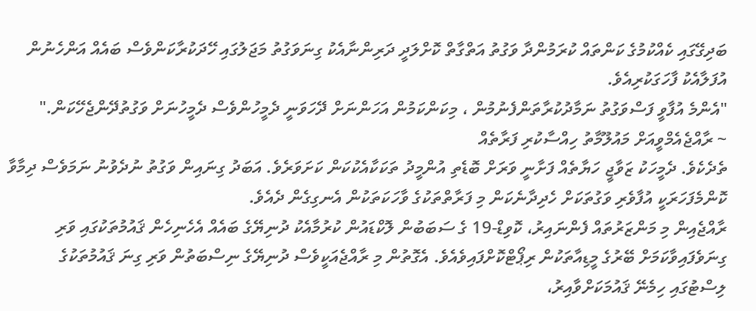ބަދިގޭގައި ކެއްކުމުގެ ކަންތައް ކުރަމުންދާ ވަގުތު އަތްގާތް ކޮށްލަދީ ދަރިންނާއެކު ގިނަވަގުތު މަޖަލުގައި ހޭދަކުރާކަންވެސް ބައެއް އަންހެނުން އުފަލާއެކު ފާހަގަކުރިއެވެ.
"އެންމެ އުފާވީ ފަސްވަގުތު ނަމާދުކުރާތަންފެނުމުން ، މިކަންކަމުން އަހަންނަށް ދޭހަވަނީ ދެމީހުންވެސް ދެމީހުނަށް ވަގުތުދޭންޖެހޭކަން."
~ ރާއްޖެއެމްވީއަށް މައުލޫމާތު ހިއްސާކުރި ފަރާތެއް
ތެދެކެވެ. ދެމީހަކު ޒަވާޖީ ހަޔާތެއް ފަށާނީ ވަރަށް ބޮޑެތި އުންމީދު ތަކަކާއެކުކަން ކަށަވަރެވެ. އަބަދު ގިނައިން ވަގުތު ނުދެވުނު ނަމަވެސް ދިމާވާ ކޮންމެފަހަރަކީ އުފާވެރި ވަގުތަކަށް ހެދިދާނެކަން މި ފަރާތްތަކުގެ ވާހަކަތަކުން އެނގިގެން ދެއެވެ.
ރާއްޖެއިން މި މަންޒަރުތައް ފެންނައިރު، ކޮވިޑް-19 ގެ ސަބަބުން ލޮކްޑައުން ކުރުމާއެކު ދުނިޔޭގެ ބައެއް އެހެނިހެން ޤައުމުތަކުގައި ވަރި ގިނަވެފައިވާކަމަށް ބޭރުގެ މީޑިއާތަކުން ރިޕޯޓްކޮށްފައިވެއެވެ. އެގޮތުން މި ރާއްޖެއަކީވެސް ދުނިޔޭގެ ނިސްބަތުން ވަރި ގިނަ ޤައުމުތަކުގެ ލިސްޓުގައި ހިމެނޭ ޤައުމަކަށްވާއިރު،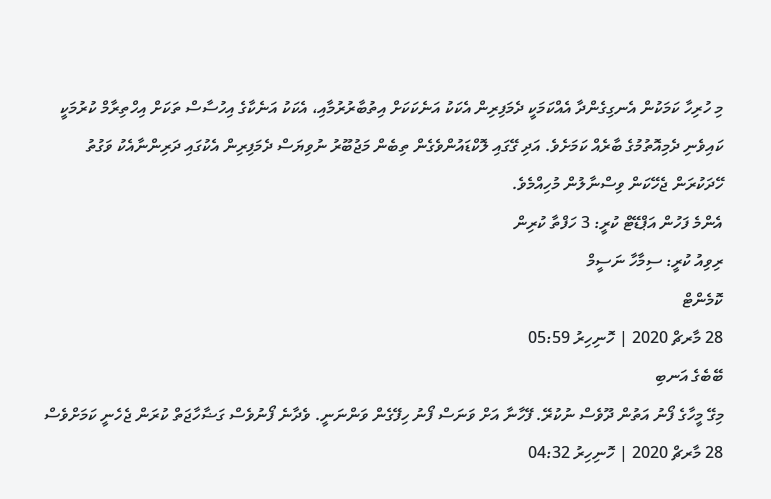މި ހުރިހާ ކަމަކުން އެނގިގެންދާ އެއްކަމަކީ ދެމަފިރިން އެކަކު އަނެކަކަށް އިތުބާރުރުމާއި، އެކަކު އަނެކާގެ އިހުސާސް ތަކަށް އިހްތިރާމް ކުރުމަކީ ކައިވެނި ދެމިއޮތުމުގެ ބާރެއް ކަމަށެވެ. އަދި ގޭގައި ލޮކްޑައުންވެގެން ތިބެން މަޖުބޫރު ނުވިޔަސް ދެމަފިރިން އެކުގައި ދަރިންނާއެކު ވަގުތު ހޭދަކުރަން ޖެހޭކަން ވިސްނާލުން މުހިއްމެވެ.
އެންމެ ފަހުން އަޕްޑޭޓް ކުރީ: 3 ހަފްތާ ކުރިން
ރިވިއު ކުރީ: ސިމާހާ ނަސީމް
ކޮމެންޓް
28 މާރޗް 2020 | ހޮނިހިރު 05:59
ބޭބެގެ އަނބި
މިގޭ މީހާގެ ފޯނު އަތުން ދޫވެސް ނުކުރޭ. ފޭހާނާ އަށް ވަނަސް ފޯނު ހިފޭގެން ވަންނަނީ. ވެދާނެ ފޯނުވެސް ގަޟާހާޖަތް ކުރަން ޖެހެނީ ކަމަށްވެސް
28 މާރޗް 2020 | ހޮނިހިރު 04:32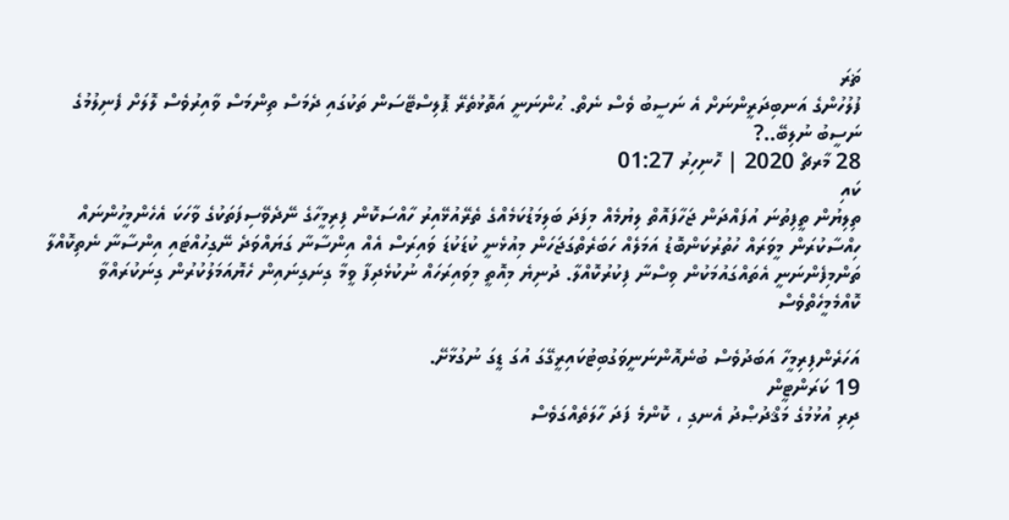ޡަރަ
ފުލުހުންގެ އަނބިދަރީންނަށް އެ ނަސީބު ވެސް ނެތް. ޙުންނަނީ އަތޮޅުތެރޭ ޕޮލިސްޓޭސަން ތަކުގައި ދެމަސް ތިންމަސް ވާއިރުވެސް ލޮލަށް ފެނިލުމުގެ ނަސީބު ނުލިބޭ..?
28 މާރޗް 2020 | ހޮނިހިރު 01:27
ކައި
ތިލިޔުން ތީފިތުނަ އުފައްދަން ޖަހާފައޮތް ލިޔުމެއް މިފަދަ ބަލިމަޑުކަމެއްގެ ތެރޭއުޅޭއިރު ހާއްސަކޮން ފިރިމީހާގެ ނޭދެވޭސިފަތަކުގެ ވާހަކަ އެހެންމީހުންނައް ހިއްސާކުރަން މީވަރައް ހުތުރުކަންބޮޑު އަމަލެއް ހަބަރެތްގަޖަހަން މިއުޅެނީ ކުޑަކުޑަ ވައިރަސް އެއް އިންސާނާ ގަޔައްވަދެ ނޭގިހުއްޓައި އިންސާނާ ނެތިކޮއްލާ ތަންމިފެންނަނީ އެތައްގައުމަކުން ވިސްނާ ފިކުރުކޮއްލާ. ދުނިޔެ މިއޮތީ މިވައިރަހައް ނުކުޅެދިފާ ވީމާ ގިނަގިނައިން ހެޔޮއަމަލުކުރުން ގިނަކުރައްވާ ކޮއްމެމީހެތްވެސް

އަހަރެންފިރިމީހާ އަބަދުވެސް ބުނެއޮންނަނީވަގުބިޓުކައިރީގޭގަ އުގަ ޑީގަ ނުގުޅާށޭ.
19 ކަރަންޓީން
ދިރި އުޅުމުގެ މަޤްދުޞްދު އެނގި ، ކޮންމެ ފަދަ ހާލަތެއްގަވެސް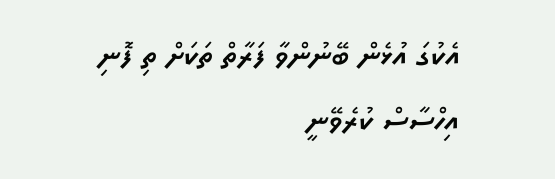އެކުގަ އުޅެން ބޭނުންވާ ފަރާތް ތަކަށް ތި ފޮނި އިހްސާސް ކުރެވޭނީ